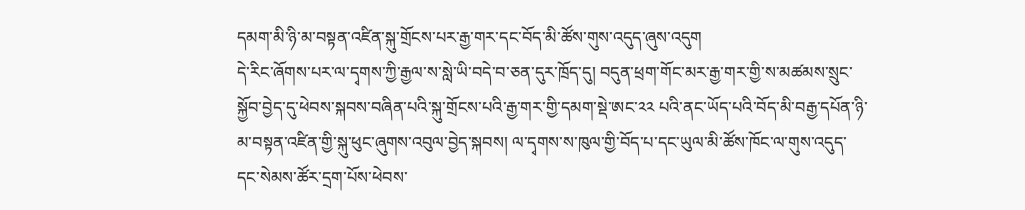དམག་མི་ཉི་མ་བསྟན་འཛིན་སྐུ་གྲོངས་པར་རྒྱ་གར་དང་བོད་མི་ཚོས་གུས་འདུད་ཞུས་འདུག
དེ་རིང་ཞོགས་པར་ལ་དྭགས་ཀྱི་རྒྱལ་ས་སླེ་ཡི་བདེ་བ་ཅན་དུར་ཁྲོད་དུ། བདུན་ཕྲག་གོང་མར་རྒྱ་གར་གྱི་ས་མཚམས་སྲུང་སྐྱོབ་བྱེད་དུ་ཕེབས་སྐབས་བཞིན་པའི་སྐུ་གྲོངས་པའི་རྒྱ་གར་གྱི་དམག་སྡེ་ཨང་༢༢ པའི་ནང་ཡོད་པའི་བོད་མི་བརྒྱ་དཔོན་ཉི་མ་བསྟན་འཛིན་གྱི་སྐུ་ཕུང་ཞུགས་འབུལ་བྱེད་སྐབས། ལ་དྭགས་ས་ཁུལ་གྱི་བོད་པ་དང་ཡུལ་མི་ཚོས་ཁོང་ལ་གུས་འདུད་དང་སེམས་ཚོར་དྲག་པོས་ཕེབས་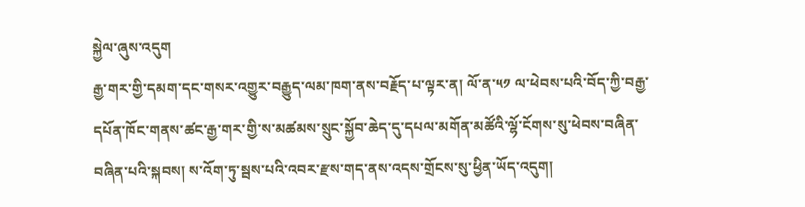སྐྱེལ་ཞུས་འདུག
རྒྱ་གར་གྱི་དམག་དང་གསར་འགྱུར་བརྒྱུད་ལམ་ཁག་ནས་བརྗོད་པ་ལྟར་ན། ལོ་ན་༥༡ ལ་ཕེབས་པའི་བོད་ཀྱི་བརྒྱ་དཔོན་ཁོང་གནས་ཚང་རྒྱ་གར་གྱི་ས་མཚམས་སྲུང་སྐྱོབ་ཆེད་དུ་དཔལ་མགོན་མཚོའི་ལྷོ་ངོགས་སུ་ཕེབས་བཞིན་བཞིན་པའི་སྐབས། ས་འོག་ཏུ་སྦས་པའི་འབར་རྫས་གད་ནས་འདས་གྲོངས་སུ་ཕྱིན་ཡོད་འདུག།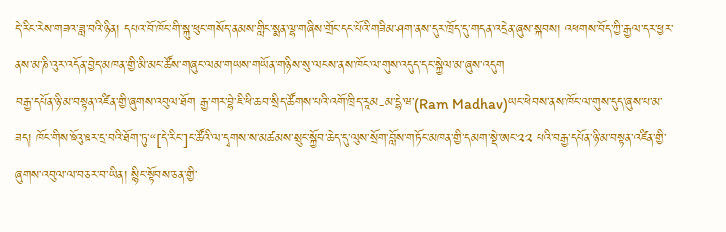དེ་རིང་རེས་གཟའ་ཟླ་བའི་ཉིན། དཔའ་བོ་ཁོང་གི་སྐུ་ཕུང་གསོད་ནམས་གླིང་སྨན་ལྷ་གཞིས་གྲོང་དང་པོའི་གཟིམ་ཤག་ནས་དུར་ཁྲོད་དུ་གདན་འདྲེན་ཞུས་སྐབས། འཕགས་བོད་ཀྱི་རྒྱལ་དར་ཕྱར་ནས་མ་ཎི་འུར་འདོན་བྱེད་མཁན་གྱི་མི་མང་ཚོས་གཞུང་ལམ་གཡས་གཡོན་གཉིས་སུ་ལངས་ནས་ཁོང་ལ་གུས་འདུད་དང་སྐྱེལ་མ་ཞུས་འདུག
བརྒྱ་དཔོན་ཉི་མ་བསྟན་འཛིན་གྱི་ཞུགས་འབུལ་ཐོག རྒྱ་གར་བྷེ་ཇི་ཕི་ཆབ་སྲིད་ཚོགས་པའི་འགོ་ཁྲིད་རཱམ-མ་དྷེ་ཝ་(Ram Madhav)ཡང་ཕེབས་ནས་ཁོང་ལ་གུས་དུད་ཞུས་པ་མ་ཟད། ཁོང་གིས་ཋོའུ་ཋར་དྲ་བའི་ཐོག་ཏུ་“[དེ་རིང་]ང་ཚོའི་ལ་དྭགས་ས་མཚམས་སྲུང་སྐྱོབ་ཆེད་དུ་ལུས་སྲོག་བློས་གཏོང་མཁན་གྱི་དམག་སྡེ་ཨང་༢༢ པའི་བརྒྱ་དཔོན་ཉི་མ་བསྟན་འཛིན་གྱི་ཞུགས་འབུལ་ལ་བཅར་བ་ཡིན། སྙིང་སྟོབས་ཅན་གྱི་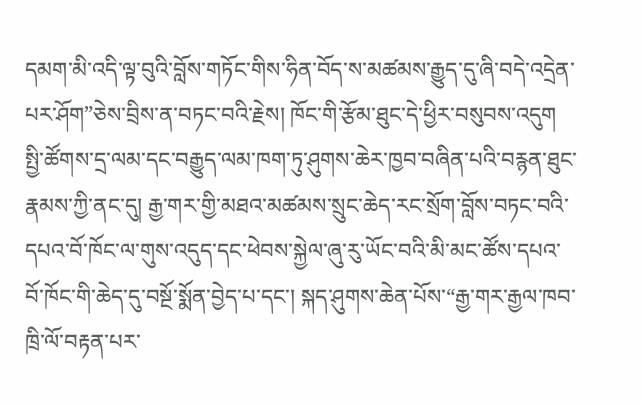དམག་མི་འདི་ལྟ་བུའི་བློས་གཏོང་གིས་ཧིན་བོད་ས་མཚམས་རྒྱུད་དུ་ཞི་བདེ་འདྲེན་པར་ཤོག”ཅེས་བྲིས་ན་བཏང་བའི་རྗེས། ཁོང་གི་རྩོམ་ཐུང་དེ་ཕྱིར་བསུབས་འདུག
སྤྱི་ཚོགས་དྲ་ལམ་དང་བརྒྱུད་ལམ་ཁག་ཏུ་ཤུགས་ཆེར་ཁྱབ་བཞིན་པའི་བརྙན་ཐུང་རྣམས་ཀྱི་ནང་དུ། རྒྱ་གར་གྱི་མཐའ་མཚམས་སྲུང་ཆེད་རང་སྲོག་བློས་བཏང་བའི་དཔའ་བོ་ཁོང་ལ་གུས་འདུད་དང་ཕེབས་སྐྱེལ་ཞུ་རུ་ཡོང་བའི་མི་མང་ཚོས་དཔའ་བོ་ཁོང་གི་ཆེད་དུ་བསྔོ་སྨོན་བྱེད་པ་དང་། སྐད་ཤུགས་ཆེན་པོས་“རྒྱ་གར་རྒྱལ་ཁབ་ཁྲི་ལོ་བརྟན་པར་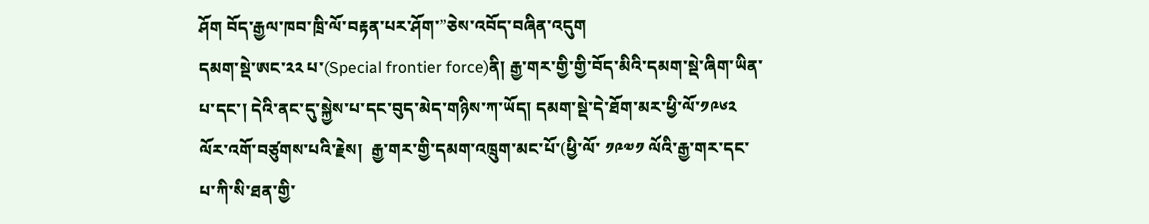ཤོག བོད་རྒྱལ་ཁབ་ཁྲི་ལོ་བརྟན་པར་ཤོག་”ཅེས་འབོད་བཞིན་འདུག
དམག་སྡེ་ཨང་༢༢ པ་(Special frontier force)ནི། རྒྱ་གར་གྱི་གྱི་བོད་མིའི་དམག་སྡེ་ཞིག་ཡིན་པ་དང་། དེའི་ནང་དུ་སྐྱེས་པ་དང་བུད་མེད་གཉིས་ཀ་ཡོད། དམག་སྡེ་དེ་ཐོག་མར་ཕྱི་ལོ་༡༩༦༢ ལོར་འགོ་བཙུགས་པའི་རྗེས།  རྒྱ་གར་གྱི་དམག་འཁྲུག་མང་པོ་(ཕྱི་ལོ་ ༡༩༧༡ ལོའི་རྒྱ་གར་དང་པ་ཀི་སི་ཐན་གྱི་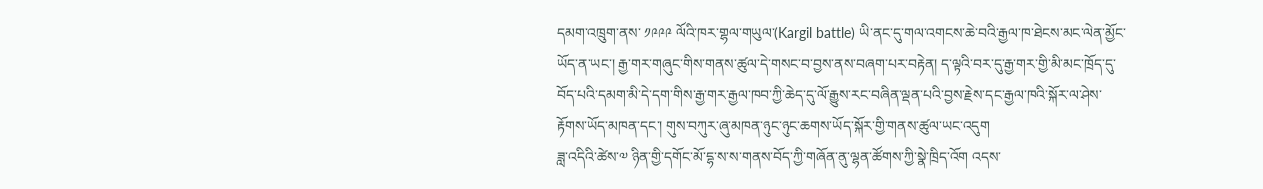དམག་འཁྲུག་ནས་ ༡༩༩༩ ལོའི་ཁར་གྷལ་གཡུལ་(Kargil battle) ཡི་ནང་དུ་གལ་འགངས་ཆེ་བའི་རྒྱལ་ཁ་ཐེངས་མང་ལེན་མྱོང་ཡོད་ན་ཡང་། རྒྱ་གར་གཞུང་གིས་གནས་ཚུལ་དེ་གསང་བ་བྱས་ནས་བཞག་པར་བརྟེན། ད་ལྟའི་བར་དུ་རྒྱ་གར་གྱི་མི་མང་ཁྲོད་དུ་བོད་པའི་དམག་མི་དེ་དག་གིས་རྒྱ་གར་རྒྱལ་ཁབ་ཀྱི་ཆེད་དུ་ལོ་རྒྱུས་རང་བཞིན་ལྡན་པའི་བྱས་རྗེས་དང་རྒྱལ་ཁའི་སྐོར་ལ་ཤེས་རྟོགས་ཡོད་མཁན་དང་། གུས་བཀུར་ཞུ་མཁན་ཉུང་ཉུང་ཆགས་ཡོད་སྐོར་གྱི་གནས་ཚུལ་ཡང་འདུག
ཟླ་འདིའི་ཚེས་༧ ཉིན་གྱི་དགོང་མོ་དྷ་ས་ས་གནས་བོད་ཀྱི་གཞོན་ནུ་ལྷན་ཚོགས་ཀྱི་སྣེ་ཁྲིད་འོག འདས་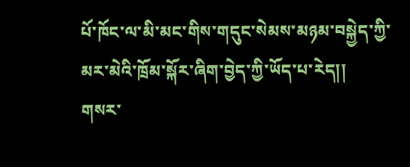པོ་ཁོང་ལ་མི་མང་གིས་གདུང་སེམས་མཉམ་བསྐྱེད་ཀྱི་མར་མེའི་ཁྲོམ་སྐོར་ཞིག་བྱེད་ཀྱི་ཡོད་པ་རེད།།
གསར་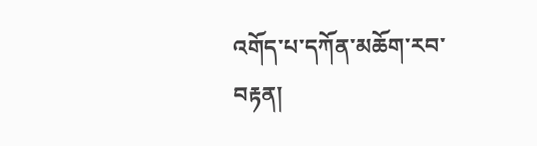འགོད་པ་དཀོན་མཆོག་རབ་བརྟན།